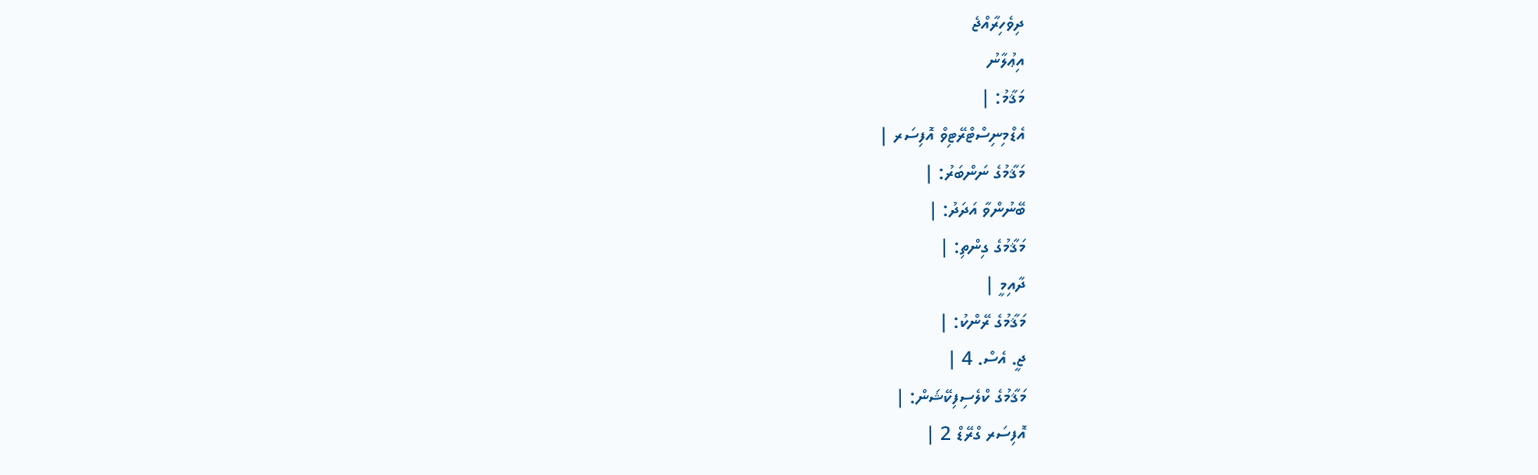ދިވެހިރާއްޖެ
އިޢުލާނު
މަޤާމު: |
އެޑްމިނިސްޓްރޭޓިވް އޮފިސަރ |
މަޤާމުގެ ނަންބަރު: |
ބޭނުންވާ އަދަދު: |
މަޤާމުގެ ގިންތި: |
ދާއިމީ |
މަޤާމުގެ ރޭންކު: |
ޖީ. އެސް. 4 |
މަޤާމުގެ ކްލެސިފިކޭޝަން: |
އޮފިސަރ ގްރޭޑް 2 |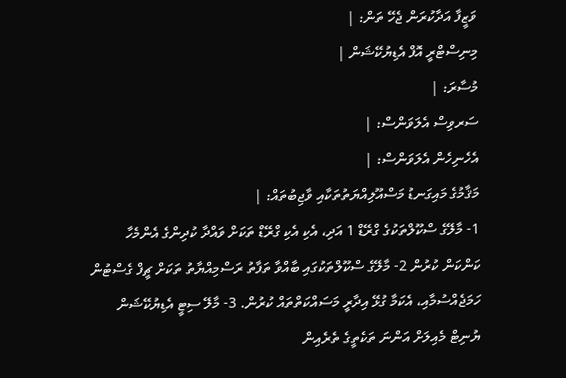ވަޒީފާ އަދާކުރަން ޖެހޭ ތަން: |
މިނިސްޓްރީ އޮފް އެޑިޔުކޭޝަން |
މުސާރަ: |
ސަރވިސް އެލަވަންސް: |
އެހެނިހެން އެލަވަންސް: |
މަޤާމުގެ މައިގަނޑު މަސްއޫލިއްޔަތުތަކާއި ވާޖިބުތައް: |
1- މާލޭގެ ސްކޫލްތަކުގެ ގްރޭޑް 1 އަދި، އެކި އެކި ގްރޭޑް ތަކަށް ވައްދާ ކުދިންގެ އެންމެހާ ކަންކަން ކުރުން 2- މާލޭގެ ސްކޫލްތަކުގައި ބާއްވާ ތަފާތު ރަސްމިއްޔާތު ތަކަށް ޗީފް ގެސްޓުން ހަމަޖެއްސުމާއި، އެކަމާ ގުޅޭ އިދާރީ މަސައްކަތްތައް ކުރުން. 3- މާލޭ ސިޓީ އެޑިޔުކޭޝަން ޔުނިޓް މެއިލަށް އަންނަ ތަކެތީގެ ތެރެއިން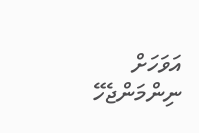އަވަހަށް ނިންމަންޖެހޭ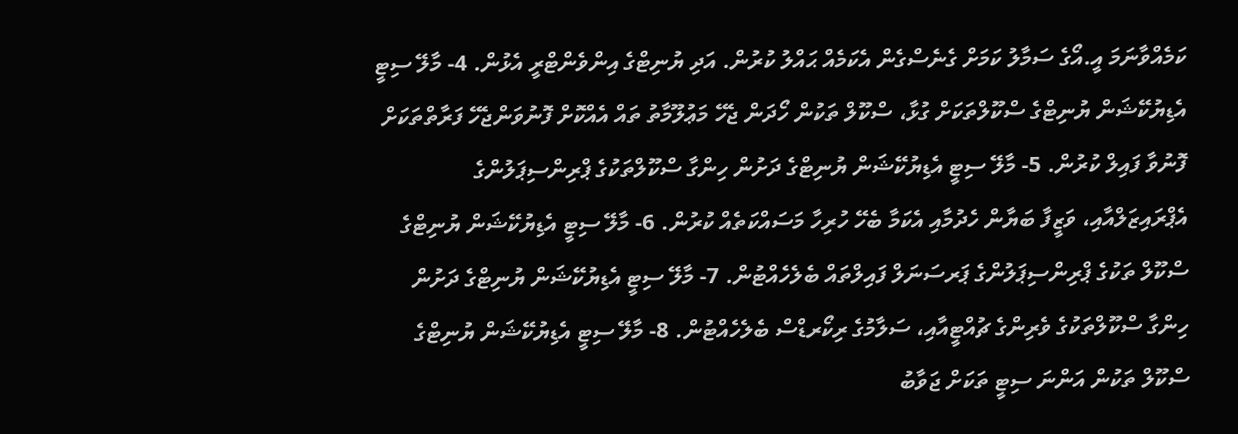ކަމެއްވާނަމަ އީ.އޯގެ ސަމާލު ކަމަށް ގެނެސްގެން އެކަމެއް ޙައްލު ކުރުން. އަދި ޔުނިޓްގެ އިންވެންޓްރީ އެޅުން. 4- މާލޭ ސިޓީ އެޑިޔުކޭޝަން ޔުނިޓްގެ ސްކޫލްތަކަށް ގުޅާ، ސްކޫލް ތަކުން ހޯދަން ޖެހޭ މަޢުލޫމާތު ތައް އެއްކޮށް ފޮނުވަންޖެހޭ ފަރާތްތަކަށް ފޮނުވާ ފައިލް ކުރުން. 5- މާލޭ ސިޓީ އެޑިޔުކޭޝަން ޔުނިޓްގެ ދަށުން ހިންގާ ސްކޫލްތަކުގެ ޕްރިންސިޕަލުންގެ އެޕްރައިޒަލްއާއި، ވަޒީފާ ބަޔާން ހެދުމާއި އެކަމާ ބެހޭ ހުރިހާ މަސައްކަތެއް ކުރުން. 6- މާލޭ ސިޓީ އެޑިޔުކޭޝަން ޔުނިޓްގެ ސްކޫލް ތަކުގެ ޕްރިންސިޕަލުންގެ ޕަރސަނަލް ފައިލްތައް ބެލެހެއްޓުން. 7- މާލޭ ސިޓީ އެޑިޔުކޭޝަން ޔުނިޓްގެ ދަށުން ހިންގާ ސްކޫލްތަކުގެ ވެރިންގެ ޗުއްޓީއާއި، ސަލާމުގެ ރިކޯރޑްސް ބެލެހެއްޓުން. 8- މާލޭ ސިޓީ އެޑިޔުކޭޝަން ޔުނިޓްގެ ސްކޫލް ތަކުން އަންނަ ސިޓީ ތަކަށް ޖަވާބު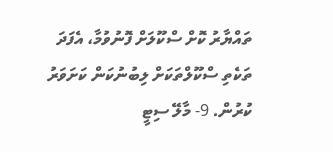ތައްޔާރު ކޮށް ސްކޫލަށް ފޮނުވުމާ، އެފަދަ ތަކެތި ސްކޫލްތަކަށް ލިބުނުކަން ކަށަވަރު ކުރުން. 9- މާލޭ ސިޓީ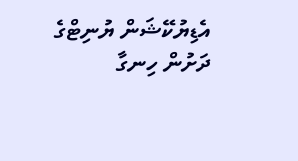އެޑިޔުކޭޝަން ޔުނިޓްގެ ދަށުން ހިނގާ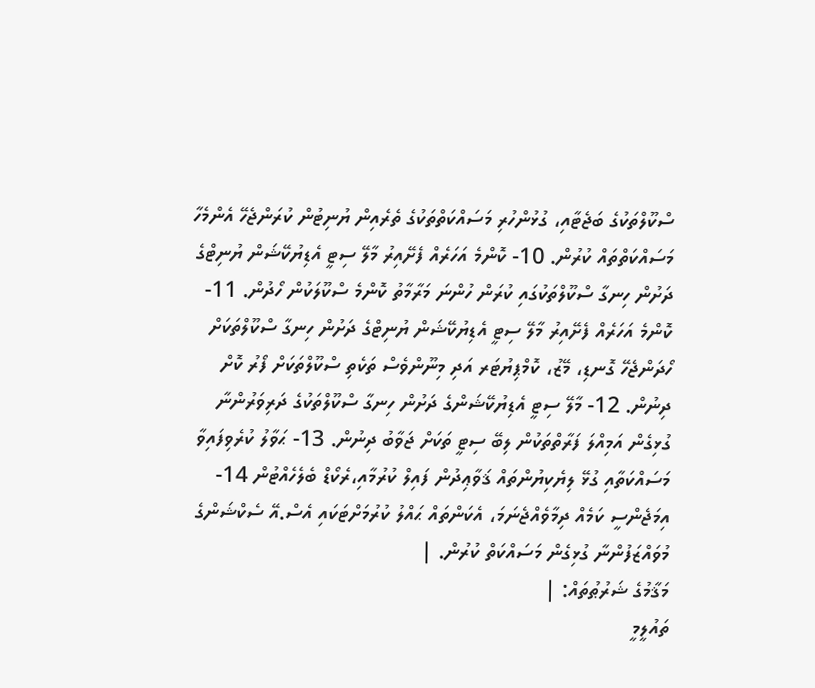ސްކޫލްތަކުގެ ބަޖެޓާއި، ގުޅުންހުރި މަސައްކަތްތަކުގެ ތެރެއިން ޔުނިޓުން ކުރަންޖެހޭ އެންމެހާ މަސައްކަތްތައް ކުރުން. 10- ކޮންމެ އަހަރެއް ފެށޭއިރު މާލޭ ސިޓީ އެޑިޔުކޭޝަން ޔުނިޓްގެ ދަށުން ހިނގާ ސްކޫލްތަކުގައި ކުރަން ހުންނަ މަރާމާތު ކޮންމެ ސްކޫލަކުން ހޯދުން. 11- ކޮންމެ އަހަރެއް ފެށޭއިރު މާލޭ ސިޓީ އެޑިޔުކޭޝަން ޔުނިޓްގެ ދަށުން ހިނގާ ސްކޫލްތަކަށް ހޯދަންޖެހޭ ގޮނޑި، މޭޒު، ކޮމްޕިޔުޓަރ އަދި މިނޫންވެސް ތަކެތި ސްކޫލްތަކަށް ފޯރު ކޮށް ދިނުން. 12- މާލޭ ސިޓީ އެޑިޔުކޭޝަންގެ ދަށުން ހިނގާ ސްކޫލްތަކުގެ ދަރިވަރުންނާ ގުޅިގެން އަމިއްލަ ފަރާތްތަކުން ލިބޭ ސިޓީ ތަކަށް ޖަވާބު ދިނުން. 13- ޙަވާލު ކުރެވިފައިވާ މަސައްކަތާއި ގުޅޭ ލިޔެކިޔުންތައް ޤަވާޢިދުން ފައިލް ކުރުމާއި،ރެކޯޑް ބެލެހެއްޓުން 14- އިމަޖެންސީ ކަމެއް ދިމާވެއްޖެނަމަ، އެކަންތައް ޙައްލު ކުރުމަށްޓަކައި އެސް.އޭ ސެކްޝަންގެ މުވައްޒަފުންނާ ގުޅިގެން މަސައްކަތް ކުރުން. |
މަޤާމުގެ ޝަރުޠުތައް: |
ތައުލީމީ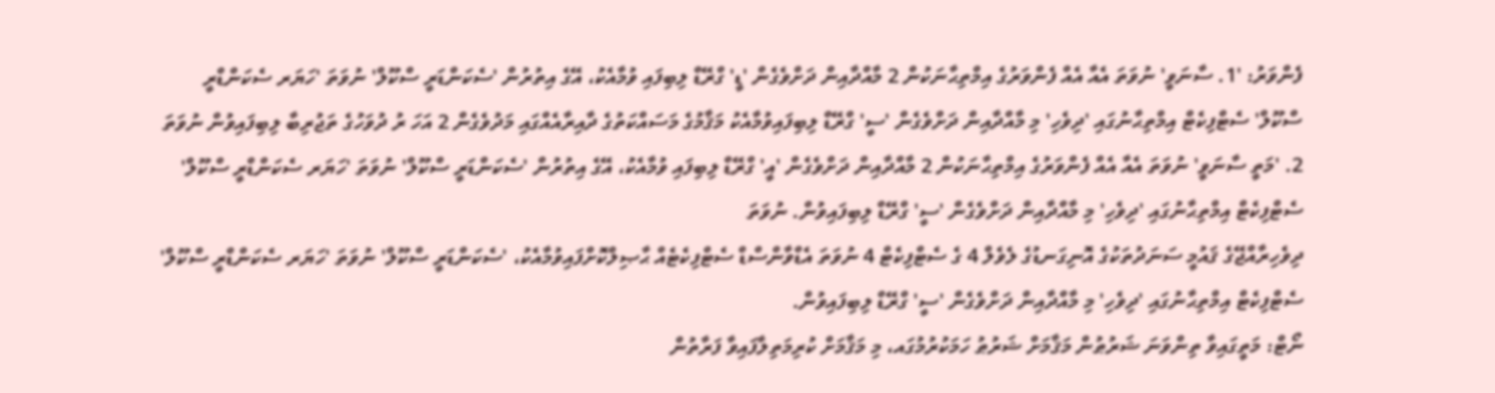ފެންވަރު: '1. ސާނަވީ' ނުވަތަ އެއާ އެއް ފެންވަރުގެ އިމްތިޙާނަކުން 2 މާއްދާއިން ދަށްވެގެން 'ޑީ' ގްރޭޑް ލިބިފައި ވުމާއެކު، އޭގެ އިތުރުން 'ސެކަންޑަރީ ސްކޫލް' ނުވަތަ 'ހަޔަރ ސެކަންޑްރީ ސްކޫލް' ސެޓްފިކެޓް އިމްތިޙާނުގައި 'ދިވެހި' މި މާއްދާއިން ދަށްވެގެން 'ސީ' ގްރޭޑް ލިބިފައިވުމާއެކު މަޤާމުގެ މަސައްކަތުގެ ދާއިރާއެއްގައި މަދުވެގެން 2 އަހަ ރު ދުވަހުގެ ތަޖުރިބާ ލިބިފައިވުން ނުވަތަ
2. 'މަތީ ސާނަވީ' ނުވަތަ އެއާ އެއް ފެންވަރުގެ އިމްތިޙާނަކުން 2 މާއްދާއިން ދަށްވެގެން 'އީ' ގްރޭޑް ލިބިފައި ވުމާއެކު، އޭގެ އިތުރުން 'ސެކަންޑަރީ ސްކޫލް' ނުވަތަ 'ހަޔަރ ސެކަންޑްރީ ސްކޫލް' ސެޓްފިކެޓް އިމްތިޙާނުގައި 'ދިވެހި' މި މާއްދާއިން ދަށްވެގެން 'ސީ' ގްރޭޑް ލިބިފައިވުން. ނުވަތަ
ދިވެހިރާއްޖޭގެ ޤައުމީ ސަނަދުތަކުގެ އޮނިގަނޑުގެ ލެވެލް 4 ގެ ސެޓްފިކެޓް 4 ނުވަތަ އެޑްވާންސްޑް ސެޓްފިކެޓެއް ޙާޞިލްކޮށްފައިވުމާއެކު، 'ސެކަންޑަރީ ސްކޫލް' ނުވަތަ 'ހަޔަރ ސެކަންޑްރީ ސްކޫލް' ސެޓްފިކެޓް އިމްތިޙާނުގައި 'ދިވެހި' މި މާއްދާއިން ދަށްވެގެން 'ސީ' ގްރޭޑް ލިބިފައިވުން.
ނޯޓް: މަތީގައިވާ ތިންވަނަ ޝަރުޠުން މަޤާމަށް ޝަރުޠު ހަމަކުރުމުގައ، މި މަޤާމަށް ކުރިމަތިލާފައިވާ ފަރާތުން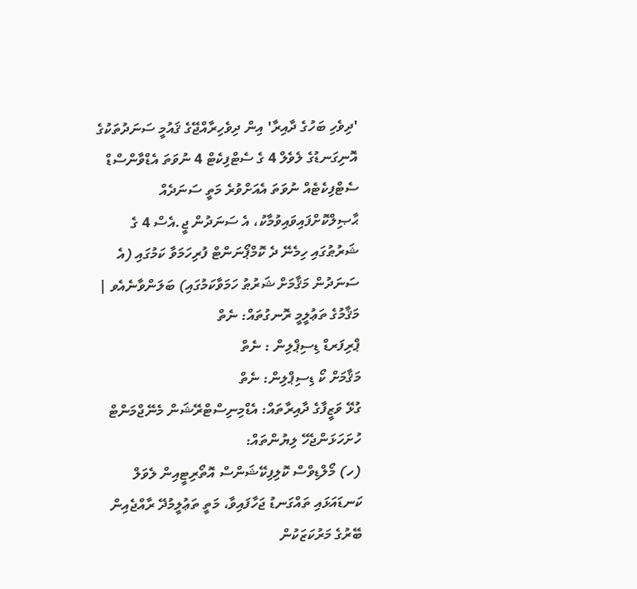'ދިވެހި ބަހުގެ ދާއިރާ' އިން ދިވެހިރާއްޖޭގެ ޤައުމީ ސަނަދުތަކުގެ އޮނިގަނޑުގެ ލެވެލް 4 ގެ ސެޓްފިކެޓް 4 ނުވަތަ އެޑްވާންސްޑް ސެޓްފިކެޓެއް ނުވަތަ އެއަށްވުރެ މަތީ ސަނަދެއް ޙާޞިލްކޮށްފައިވައިވުމާކު، އެ ސަނަދުން ޖީ.އެސް 4 ގެ ޝަރުޠުގައި ހިމެނޭ ދެ ކޮމްޕޯނަންޓް ފުރިހަމަވާ ކަމުގައި (އެ ސަނަދުން މަޤާމަށް ޝަރުޠު ހަމަވާކަމުގައި) ބަލަންވާނެއެވ |
މަޤާމުގެ ތަޢުލީމީ ރޮނގުތައް: ނެތް
ޕްރިފަރޑް ޑިސިޕްލިން : ނެތް
މަޤާމަށް ކޯ ޑިސިޕްލިން: ނެތް
ގުޅޭ ވަޒީފާގެ ދާއިރާތައް: އެޑްމިނިސްޓްރޭޝަން މެނޭޖްމަންޓް
ހުށަހަޅަންޖެހޭ ލިޔުންތައް:
(ހ) މޯލްޑިވްސް ކޮލިފިކޭޝަންސް އޮތޯރިޓީއިން ލެވަލް ކަނޑައަޅައި ތައްގަނޑު ޖަހާފައިވާ، މަތީ ތަޢުލީމުދޭ ރާއްޖެއިން ބޭރުގެ މަރުކަޒަކުން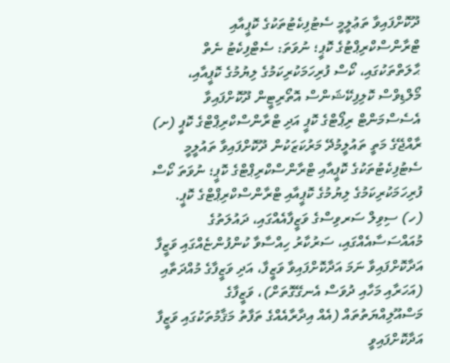ދޫކޮށްފައިވާ ތަޢުލީމީ ސެޓުފިކެޓުތަކުގެ ކޮޕީއާއި ޓްރާންސްކްރިޕްޓުގެ ކޮޕީ؛ ނުވަތަ: ސެޓްފިކެޓު ނެތް ޙާލަތްތަކުގައި، ކޯސް ފުރިހަމަކުރިކަމުގެ ލިޔުމުގެ ކޮޕީއާއި، މޯލްޑިވްސް ކޮލިފިކޭޝަންސް އޮތޯރިޓީން ދޫކޮށްފައިވާ އެސެސްމަންޓް ރިޕޯޓްގެ ކޮޕީ އަދި ޓްރާންސްކްރިޕްޓްގެ ކޮޕީ (ށ) ރާއްޖޭގެ މަތީ ތައުލީމުދޭ މަރުކަޒަކުން ދޫކޮށްފައިވާ ތައުލީމީ ސެޓުފިކެޓުތަކުގެ ކޮޕީއާއި ޓްރާންސްކްރިޕްޓްގެ ކޮޕީ؛ ނުވަތަ ކޯސް ފުރިހަމަކުރިކަމުގެ ލިޔުމުގެ ކޮޕީއާއި ޓްރާންސްކްރިޕްޓްގެ ކޮޕީ.
(ހ) ސިވިލް ސަރވިސްގެ ވަޒީފާއެއްގައި، ދައުލަތުގެ މުއައްސަސާއެއްގައި، ސަރުކާރު ހިއްސާވާ ކުންފުންޏެއްގައި ވަޒީފާ އަދާކޮށްފައިވާ ނަމަ އަދާކޮށްފައިވާ ވަޒީފާ، އަދި ވަޒީފާގެ މުއްދަތާއި (އަހަރާއި މަހާއި ދުވަސް އެނގޭގޮތަށް)، ވަޒީފާގެ މަސްއޫލިއްޔަތުތައް (އެއް އިދާރާއެއްގެ ތަފާތު މަޤާމުތަކުގައި ވަޒީފާ އަދާކޮށްފައިވީ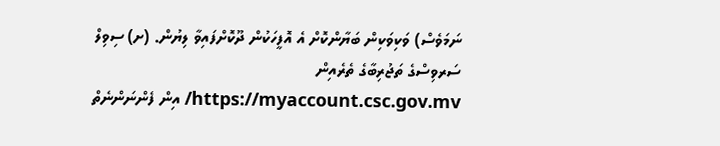ނަމަވެސް) ވަކިވަކިން ބަޔާންކޮށް އެ އޮފީހަކުން ދޫކޮށްފައިވާ ލިޔުން. (ށ) ސިވިލް ސަރވިސްގެ ތަޖުރިބާގެ ތެރެއިން https://myaccount.csc.gov.mv/ އިން ފެންނަންނެތް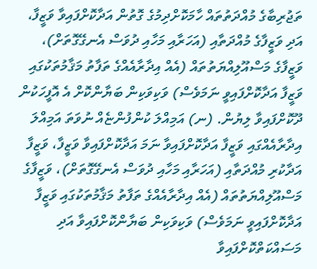ތަޖުރިބާގެ މުއްދަތުތައް ހާމަކޮށްދިމުގެ ގޮތުން އަދާކޮށްފައިވާ ވަޒީފާ، އަދި ވަޒީފާގެ މުއްދަތާއި (އަހަރާއި މަހާއި ދުވަސް އެނގޭގޮތަށް)، ވަޒީފާގެ މަސްއޫލިއްޔަތުތައް (އެއް އިދާރާއެއްގެ ތަފާތު މަޤާމުތަކުގައި ވަޒީފާ އަދާކޮށްފައިވީ ނަމަވެސް) ވަކިވަކިން ބަޔާންކޮށް އެ އޮފީހަކުން ދޫކޮށްފައިވާ ލިޔުން. (ނ) އަމިއްލަ ކުންފުންޏެއް ނުވަތަ އަމިއްލަ އިދާރާއެއްގައި ވަޒީފާ އަދާކޮށްފައިވާ ނަމަ އަދާކޮށްފައިވާ ވަޒީފާ، ވަޒީފާ އަދާކުރި މުއްދަތާއި (އަހަރާއި މަހާއި ދުވަސް އެނގޭގޮތަށް)، ވަޒީފާގެ މަސްއޫލިއްޔަތުތައް (އެއް އިދާރާއެއްގެ ތަފާތު މަޤާމުތަކުގައި ވަޒީފާ އަދާކޮށްފައިވީ ނަމަވެސް) ވަކިވަކިން ބަޔާންކޮށްފައިވާ އަދި މަސައްކަތްކޮށްފައިވާ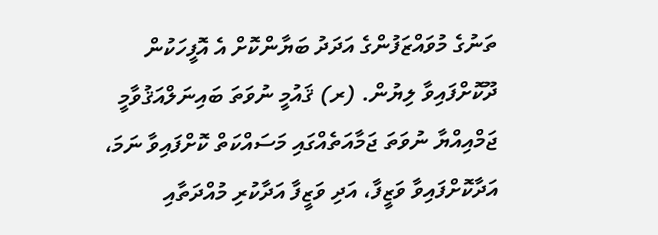ތަނުގެ މުވައްޒަފުންގެ އަދަދު ބަޔާންކޮށް އެ އޮފީހަކުން ދޫކޮށްފައިވާ ލިޔުން. (ރ) ޤައުމީ ނުވަތަ ބައިނަލްއަޤުވާމީ ޖަމްއިއްޔާ ނުވަތަ ޖަމާއަތެއްގައި މަސައްކަތް ކޮށްފައިވާ ނަމަ، އަދާކޮށްފައިވާ ވަޒީފާ، އަދި ވަޒީފާ އަދާކުރި މުއްދަތާއި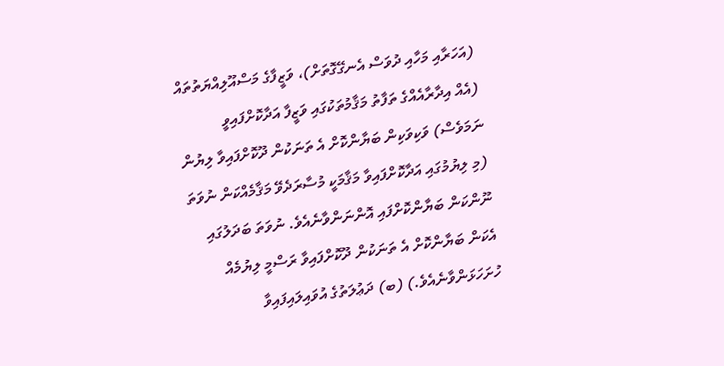(އަހަރާއި މަހާއި ދުވަސް އެނގޭގޮތަށް)، ވަޒީފާގެ މަސްއޫލިއްޔަތުތައް (އެއް އިދާރާއެއްގެ ތަފާތު މަޤާމުތަކުގައި ވަޒީފާ އަދާކޮށްފައިވީ ނަމަވެސް) ވަކިވަކިން ބަޔާންކޮށް އެ ތަނަކުން ދޫކޮށްފައިވާ ލިޔުން (މި ލިޔުމުގައި އަދާކޮށްފައިވާ މަޤާމަކީ މުސާރަދެވޭ މަޤާމެއްކަން ނުވަތަ ނޫންކަން ބަޔާންކޮށްފައި އޮންނަންވާނެއެވެ. ނުވަތަ ބަދަލުގައި އެކަން ބަޔާންކޮށް އެ ތަނަކުން ދޫކޮށްފައިވާ ރަސްމީ ލިޔުމެއް ހުށަހަޅަންވާނެއެވެ.) (ބ) ދަޢުލަތުގެ އުވައިލައިފައިވާ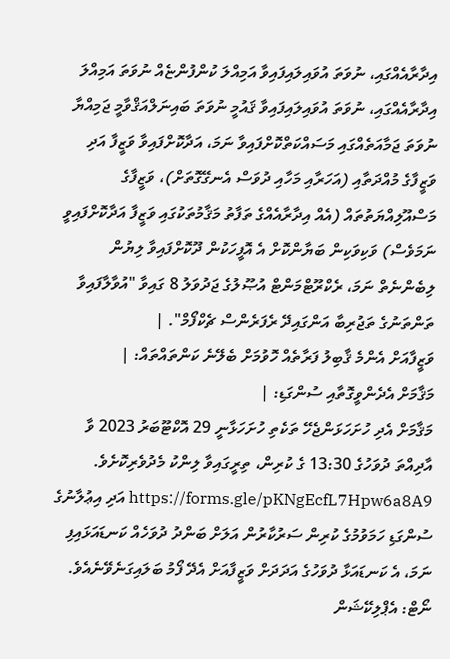އިދާރާއެއްގައި، ނުވަތަ އުވައިލައިފައިވާ އަމިއްލަ ކުންފުންޏެއް ނުވަތަ އަމިއްލަ އިދާރާއެއްގައި، ނުވަތަ އުވައިލައިފައިވާ ޤައުމީ ނުވަތަ ބައިނަލްއަޤްވާމީ ޖަމިއްޔާ ނުވަތަ ޖަމާއަތެއްގައި މަސައްކަތްކޮށްފައިވާ ނަމަ، އަދާކޮށްފައިވާ ވަޒީފާ އަދި ވަޒީފާގެ މުއްދަތާއި (އަހަރާއި މަހާއި ދުވަސް އެނގޭގޮތަށް)، ވަޒީފާގެ މަސްއޫލިއްޔަތުތައް (އެއް އިދާރާއެއްގެ ތަފާތު މަޤާމުތަކުގައި ވަޒީފާ އަދާކޮށްފައިވީ ނަމަވެސް) ވަކިވަކިން ބަޔާންކޮށް އެ އޮފީހަކުން ދޫކޮށްފައިވާ ލިޔުން ލިބެންނެތް ނަމަ، ރެކްރޫޓްމަންޓް އުޞޫލުގެ ޖަދުވަލު 8 ގައިވާ "އުވާލާފައިވާ ތަންތަނުގެ ތަޖުރިބާ އަންގައިދޭ ރެފަރެންސް ޗެކްފޯމް". |
ވަޒީފާއަށް އެންމެ ޤާބިލު ފަރާތެއް ހޮވުމަށް ބެލޭނެ ކަންތައްތައް: |
މަޤާމަށް އެދެންވީގޮތާއި ސުންގަޑި: |
މަޤާމަށް އެދި ހުށަހަޅަންޖެހޭ ތަކެތި ހުށަހަޅާނީ 29 އޮކްޓޫބަރު 2023 ވާ އާދިއްތަ ދުވަހުގެ 13:30 ގެ ކުރިން، ތިރީގައިވާ ލިންކު މެދުވެރިކޮށެވެ. https://forms.gle/pKNgEcfL7Hpw6a8A9 އަދި އިޢުލާނުގެ ސުންގަޑި ހަމަވުމުގެ ކުރިން ސަރުކާރުން އަލަށް ބަންދު ދުވަހެއް ކަނޑައަޅައިފި ނަމަ، އެ ކަނޑައަޅާ ދުވަހުގެ އަދަދަށް ވަޒީފާއަށް އެދޭ ފޯމު ބަލައިގަނެވޭނެއެވެ.
ނޯޓް: އެޕްލިކޭޝަން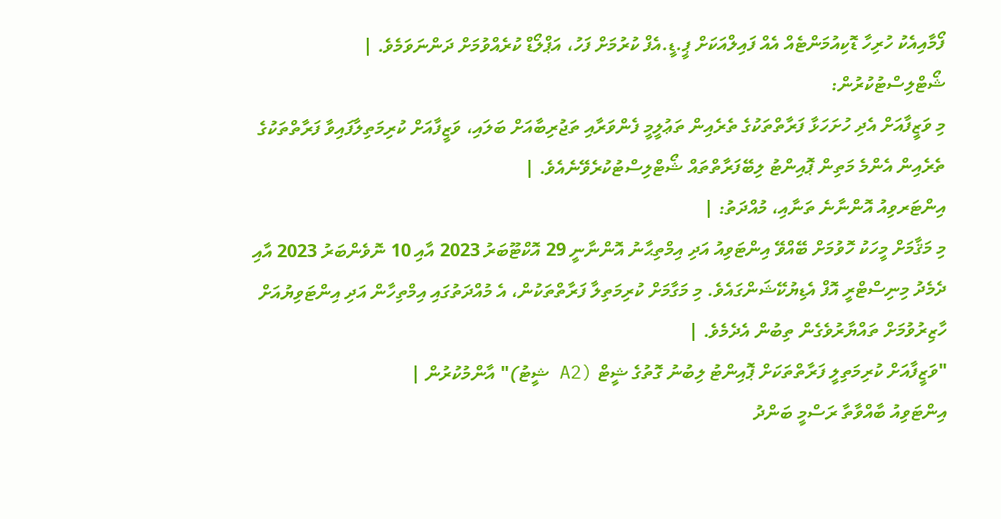ފޯމާއިއެކު ހުރިހާ ޑޮކިއުމަންޓެއް އެއް ފައިލްއަކަށް ޕީ.ޑީ.އެފް ކުރުމަށް ފަހު، އަޕްލޯޑް ކުރެއްވުމަށް ދަންނަވަމެވެ. |
ޝޯޓްލިސްޓުކުރުން:
މި ވަޒީފާއަށް އެދި ހުށަހަޅާ ފަރާތްތަކުގެ ތެރެއިން ތަޢުލީމީ ފެންވަރާއި ތަޖުރިބާއަށް ބަލައި، ވަޒީފާއަށް ކުރިމަތިލާފައިވާ ފަރާތްތަކުގެ ތެރެއިން އެންމެ މަތިން ޕޮއިންޓު ލިބޭފަރާތްތައް ޝޯޓްލިސްޓުކުރެވޭނެއެވެ. |
އިންޓަރވިއު އޮންނާނެ ތަނާއި، މުއްދަތު: |
މި މަޤާމަށް މީހަކު ހޮވުމަށް ބޭއްވޭ އިންޓަވިއު އަދި އިމްތިޙާނު އޮންނާނީ 29 އޮކްޓޫބަރު 2023 އާއި 10 ނޮވެންބަރު 2023 އާއި ދެމެދު މިނިސްޓްރީ އޮފް އެޑިޔުކޭޝަންގައެވެ. މި މަގާމަށް ކުރިމަތިލާ ފަރާތްތަކުން، އެ މުއްދަތުގައި އިމްތިހާން އަދި އިންޓަވިޔުއަށް ހާޒިރުވުމަށް ތައްޔާރުވެގެން ތިބުން އެދެމެވެ. |
"ވަޒީފާއަށް ކުރިމަތިލީ ފަރާތްތަކަށް ޕޮއިންޓު ލިބުނު ގޮތުގެ ޝީޓް (A2 ޝީޓު)" އާންމުކުރުން |
އިންޓަވިއު ބާއްވާތާ ރަސްމީ ބަންދު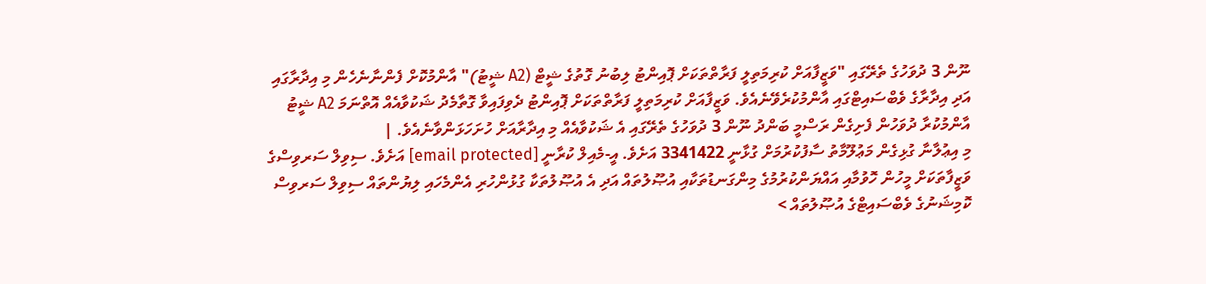ނޫން 3 ދުވަހުގެ ތެރޭގައި "ވަޒީފާއަށް ކުރިމަތިލީ ފަރާތްތަކަށް ޕޮއިންޓު ލިބުނު ގޮތުގެ ޝީޓް (A2 ޝީޓު)" އާންމުކޮށް ފެންނާނެހެން މި އިދާރާގައި އަދި އިދާރާގެ ވެބްސައިޓްގައި އާންމުކުރެވޭނެއެވެ. ވަޒީފާއަށް ކުރިމަތިލީ ފަރާތްތަކަށް ޕޮއިންޓު ދެވިފައިވާ ގޮތާމެދު ޝަކުވާއެއް އޮތްނަމަ A2 ޝީޓު އާންމުކުރާ ދުވަހުން ފެށިގެން ރަސްމީ ބަންދު ނޫން 3 ދުވަހުގެ ތެރޭގައި އެ ޝަކުވާއެއް މި އިދާރާއަށް ހުށަހަޅަންވާނެއެވެ. |
މި އިޢުލާނާ ގުޅިގެން މަޢުލޫމާތު ސާފުކުރުމަށް ގުޅާނީ 3341422 އަށެވެ. އީ-މެއިލް ކުރާނީ [email protected] އަށެވެ. ސިވިލް ސަރވިސްގެ ވަޒީފާތަކަށް މީހުން ހޮވުމާއި އައްޔަންކުރުމުގެ މިންގަނޑުތަކާއި އުޞޫލުތައް އަދި އެ އުޞޫލުތަކާ ގުޅުންހުރި އެންމެހައި ލިޔުންތައް ސިވިލް ސަރވިސް ކޮމިޝަނުގެ ވެބްސައިޓްގެ އުޞޫލުތައް >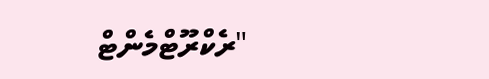"ރެކްރޫޓްމެންޓް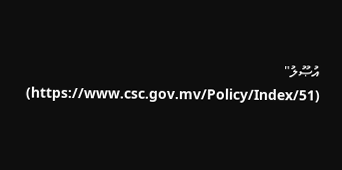އުޞޫލު" (https://www.csc.gov.mv/Policy/Index/51)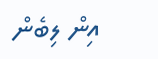އިން ލިބެން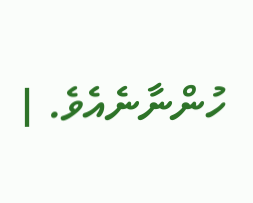ހުންނާނެއެވެ. |